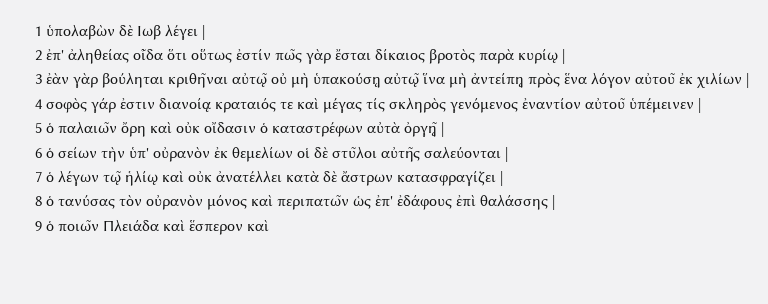1 ὑπολαβὼν δὲ Ιωβ λέγει |
2 ἐπ' ἀληθείας οἰ̃δα ὅτι οὕτως ἐστίν πω̃ς γὰρ ἔσται δίκαιος βροτὸς παρὰ κυρίω̨ |
3 ἐὰν γὰρ βούληται κριθη̃ναι αὐτω̨̃ οὐ μὴ ὑπακούση̨ αὐτω̨̃ ἵνα μὴ ἀντείπη̨ πρὸς ἕνα λόγον αὐτου̃ ἐκ χιλίων |
4 σοφὸς γάρ ἐστιν διανοία̨ κραταιός τε καὶ μέγας τίς σκληρὸς γενόμενος ἐναντίον αὐτου̃ ὑπέμεινεν |
5 ὁ παλαιω̃ν ὄρη καὶ οὐκ οἴδασιν ὁ καταστρέφων αὐτὰ ὀργη̨̃ |
6 ὁ σείων τὴν ὑπ' οὐρανὸν ἐκ θεμελίων οἱ δὲ στυ̃λοι αὐτη̃ς σαλεύονται |
7 ὁ λέγων τω̨̃ ἡλίω̨ καὶ οὐκ ἀνατέλλει κατὰ δὲ ἄστρων κατασφραγίζει |
8 ὁ τανύσας τὸν οὐρανὸν μόνος καὶ περιπατω̃ν ὡς ἐπ' ἐδάφους ἐπὶ θαλάσσης |
9 ὁ ποιω̃ν Πλειάδα καὶ ἕσπερον καὶ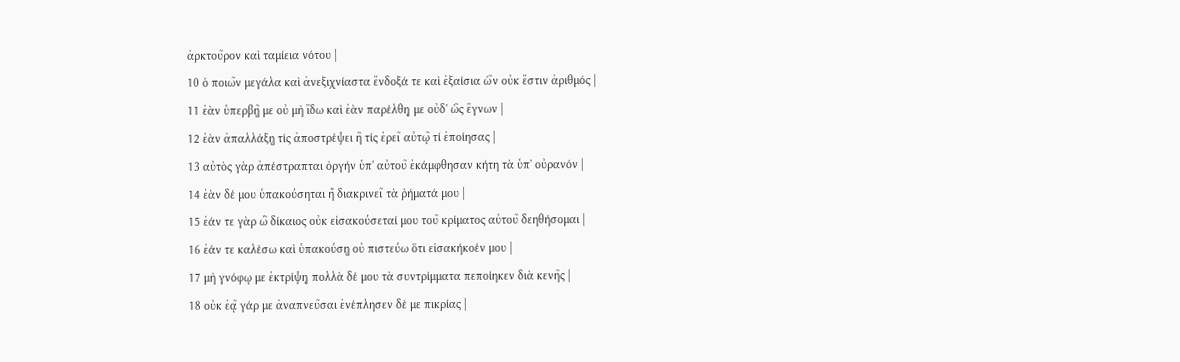ἀρκτου̃ρον καὶ ταμίεια νότου |
10 ὁ ποιω̃ν μεγάλα καὶ ἀνεξιχνίαστα ἔνδοξά τε καὶ ἐξαίσια ὡ̃ν οὐκ ἔστιν ἀριθμός |
11 ἐὰν ὑπερβη̨̃ με οὐ μὴ ἴδω καὶ ἐὰν παρέλθη̨ με οὐδ' ὡ̃ς ἔγνων |
12 ἐὰν ἀπαλλάξη̨ τίς ἀποστρέψει ἢ τίς ἐρει̃ αὐτω̨̃ τί ἐποίησας |
13 αὐτὸς γὰρ ἀπέστραπται ὀργήν ὑπ' αὐτου̃ ἐκάμφθησαν κήτη τὰ ὑπ' οὐρανόν |
14 ἐὰν δέ μου ὑπακούσηται ἠ̃ διακρινει̃ τὰ ῥήματά μου |
15 ἐάν τε γὰρ ὠ̃ δίκαιος οὐκ εἰσακούσεταί μου του̃ κρίματος αὐτου̃ δεηθήσομαι |
16 ἐάν τε καλέσω καὶ ὑπακούση̨ οὐ πιστεύω ὅτι εἰσακήκοέν μου |
17 μὴ γνόφω̨ με ἐκτρίψη̨ πολλὰ δέ μου τὰ συντρίμματα πεποίηκεν διὰ κενη̃ς |
18 οὐκ ἐα̨̃ γάρ με ἀναπνευ̃σαι ἐνέπλησεν δέ με πικρίας |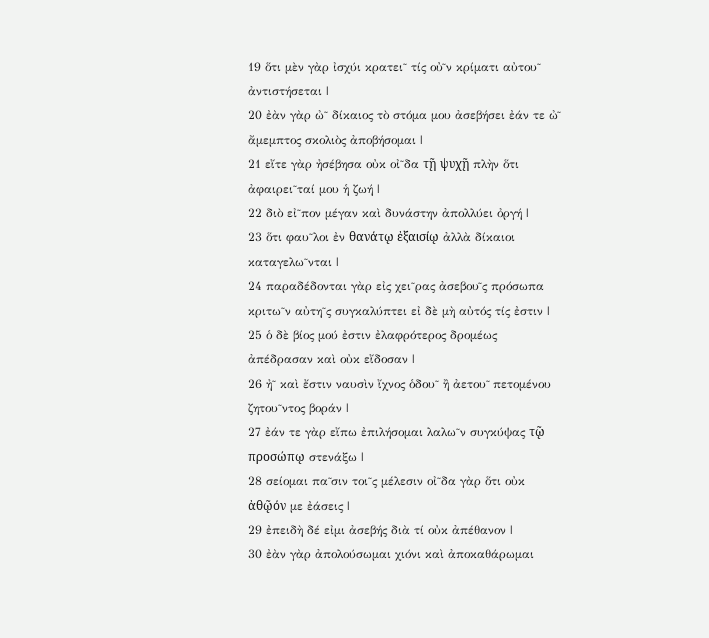19 ὅτι μὲν γὰρ ἰσχύι κρατει̃ τίς οὐ̃ν κρίματι αὐτου̃ ἀντιστήσεται |
20 ἐὰν γὰρ ὠ̃ δίκαιος τὸ στόμα μου ἀσεβήσει ἐάν τε ὠ̃ ἄμεμπτος σκολιὸς ἀποβήσομαι |
21 εἴτε γὰρ ἠσέβησα οὐκ οἰ̃δα τη̨̃ ψυχη̨̃ πλὴν ὅτι ἀφαιρει̃ταί μου ἡ ζωή |
22 διὸ εἰ̃πον μέγαν καὶ δυνάστην ἀπολλύει ὀργή |
23 ὅτι φαυ̃λοι ἐν θανάτω̨ ἐξαισίω̨ ἀλλὰ δίκαιοι καταγελω̃νται |
24 παραδέδονται γὰρ εἰς χει̃ρας ἀσεβου̃ς πρόσωπα κριτω̃ν αὐτη̃ς συγκαλύπτει εἰ δὲ μὴ αὐτός τίς ἐστιν |
25 ὁ δὲ βίος μού ἐστιν ἐλαφρότερος δρομέως ἀπέδρασαν καὶ οὐκ εἴδοσαν |
26 ἠ̃ καὶ ἔστιν ναυσὶν ἴχνος ὁδου̃ ἢ ἀετου̃ πετομένου ζητου̃ντος βοράν |
27 ἐάν τε γὰρ εἴπω ἐπιλήσομαι λαλω̃ν συγκύψας τω̨̃ προσώπω̨ στενάξω |
28 σείομαι πα̃σιν τοι̃ς μέλεσιν οἰ̃δα γὰρ ὅτι οὐκ ἀθω̨̃όν με ἐάσεις |
29 ἐπειδὴ δέ εἰμι ἀσεβής διὰ τί οὐκ ἀπέθανον |
30 ἐὰν γὰρ ἀπολούσωμαι χιόνι καὶ ἀποκαθάρωμαι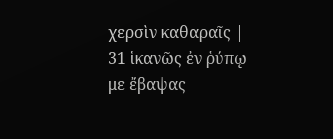χερσὶν καθαραι̃ς |
31 ἱκανω̃ς ἐν ῥύπω̨ με ἔβαψας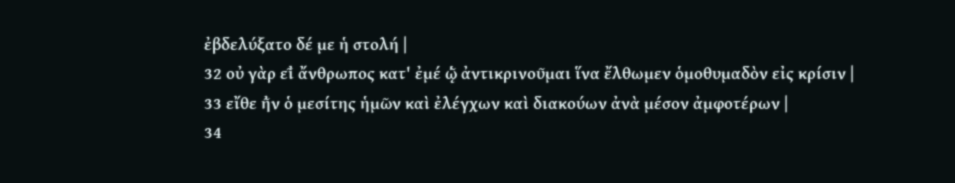ἐβδελύξατο δέ με ἡ στολή |
32 οὐ γὰρ εἰ̃ ἄνθρωπος κατ' ἐμέ ὡ̨̃ ἀντικρινου̃μαι ἵνα ἔλθωμεν ὁμοθυμαδὸν εἰς κρίσιν |
33 εἴθε ἠ̃ν ὁ μεσίτης ἡμω̃ν καὶ ἐλέγχων καὶ διακούων ἀνὰ μέσον ἀμφοτέρων |
34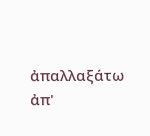ἀπαλλαξάτω ἀπ'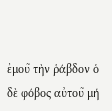ἐμου̃ τὴν ῥάβδον ὁ δὲ φόβος αὐτου̃ μή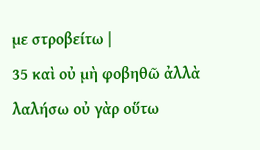με στροβείτω |
35 καὶ οὐ μὴ φοβηθω̃ ἀλλὰ λαλήσω οὐ γὰρ οὕτω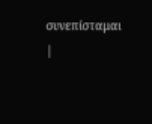συνεπίσταμαι |